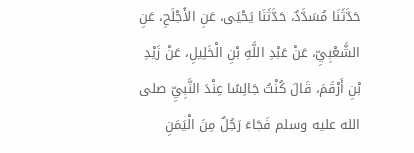حَدَّثَنَا مُسَدَّدٌ، حَدَّثَنَا يَحْيَى، عَنِ الأَجْلَحِ، عَنِ الشَّعْبِيِّ، عَنْ عَبْدِ اللَّهِ بْنِ الْخَلِيلِ، عَنْ زَيْدِ بْنِ أَرْقَمَ، قَالَ كُنْتُ جَالِسًا عِنْدَ النَّبِيِّ صلى الله عليه وسلم فَجَاءَ رَجُلٌ مِنَ الْيَمَنِ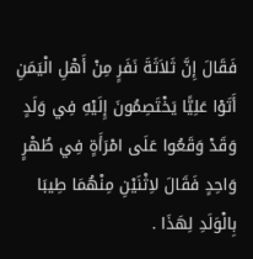فَقَالَ إِنَّ ثَلاَثَةَ نَفَرٍ مِنْ أَهْلِ الْيَمَنِ أَتَوْا عَلِيًّا يَخْتَصِمُونَ إِلَيْهِ فِي وَلَدٍ وَقَدْ وَقَعُوا عَلَى امْرَأَةٍ فِي طُهْرٍ وَاحِدٍ فَقَالَ لاِثْنَيْنِ مِنْهُمَا طِيبَا بِالْوَلَدِ لِهَذَا .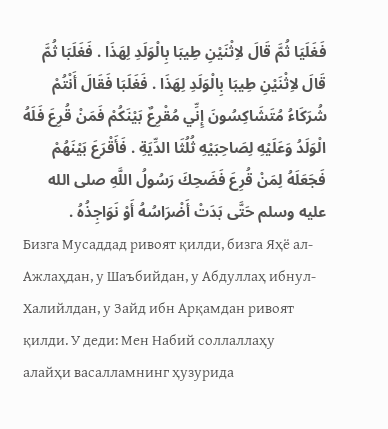فَغَلَيَا ثُمَّ قَالَ لاِثْنَيْنِ طِيبَا بِالْوَلَدِ لِهَذَا . فَغَلَبَا ثُمَّ قَالَ لاِثْنَيْنِ طِيبَا بِالْوَلَدِ لِهَذَا . فَغَلَبَا فَقَالَ أَنْتُمْ شُرَكَاءُ مُتَشَاكِسُونَ إِنِّي مُقْرِعٌ بَيْنَكُمْ فَمَنْ قُرِعَ فَلَهُ الْوَلَدُ وَعَلَيْهِ لِصَاحِبَيْهِ ثُلُثَا الدِّيَةِ . فَأَقْرَعَ بَيْنَهُمْ فَجَعَلَهُ لِمَنْ قُرِعَ فَضَحِكَ رَسُولُ اللَّهِ صلى الله عليه وسلم حَتَّى بَدَتْ أَضْرَاسُهُ أَوْ نَوَاجِذُهُ .
Бизга Мусаддад ривоят қилди, бизга Яҳё ал-Ажлаҳдан, у Шаъбийдан, у Абдуллаҳ ибнул-Халийлдан, у Зайд ибн Арқамдан ривоят қилди. У деди: Мен Набий соллаллаҳу алайҳи васалламнинг ҳузурида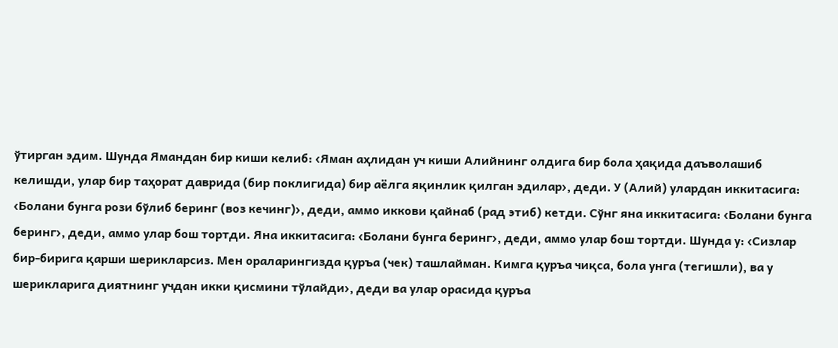ўтирган эдим. Шунда Ямандан бир киши келиб: ‹Яман аҳлидан уч киши Алийнинг олдига бир бола ҳақида даъволашиб келишди, улар бир таҳорат даврида (бир поклигида) бир аёлга яқинлик қилган эдилар›, деди. У (Алий) улардан иккитасига: ‹Болани бунга рози бўлиб беринг (воз кечинг)›, деди, аммо иккови қайнаб (рад этиб) кетди. Сўнг яна иккитасига: ‹Болани бунга беринг›, деди, аммо улар бош тортди. Яна иккитасига: ‹Болани бунга беринг›, деди, аммо улар бош тортди. Шунда у: ‹Сизлар бир-бирига қарши шерикларсиз. Мен ораларингизда қуръа (чек) ташлайман. Кимга қуръа чиқса, бола унга (тегишли), ва у шерикларига диятнинг учдан икки қисмини тўлайди›, деди ва улар орасида қуръа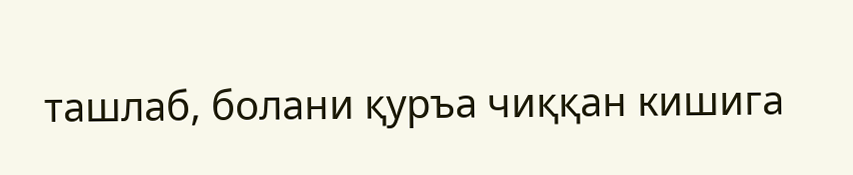ташлаб, болани қуръа чиққан кишига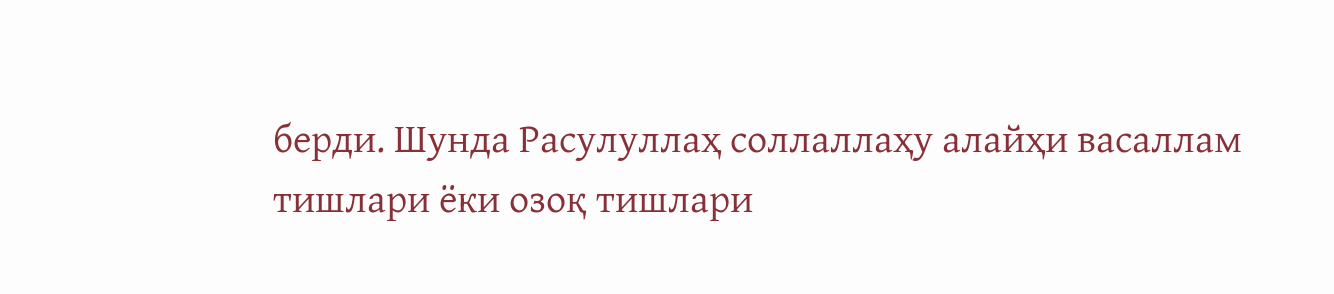берди. Шунда Расулуллаҳ соллаллаҳу алайҳи васаллам тишлари ёки озоқ тишлари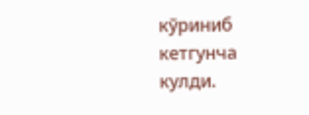кўриниб кетгунча кулди.